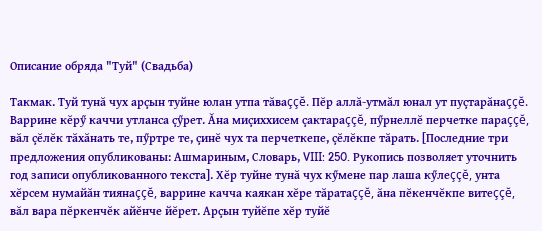Описание обряда "Туй" (Свадьба)

Такмак. Туй тунă чух арçын туйне юлан утпа тăваççĕ. Пĕр аллă-утмăл юнал ут пуçтарăнаççĕ. Варрине кĕрӳ каччи утланса çӳрет. Ăна миçиххисем çактараççĕ, пӳрнеллĕ перчетке параççĕ, вăл çĕлĕк тăхăнать те, пӳртре те, çинĕ чух та перчеткепе, çĕлĕкпе тăрать. [Последние три предложения опубликованы: Ашмариным, Словарь, VIII: 250. Рукопись позволяет уточнить год записи опубликованного текста]. Хĕр туйне тунă чух кӳмене пар лаша кӳлеççĕ, унта хĕрсем нумайăн тиянаççĕ, варрине качча каякан хĕре тăратаççĕ, ăна пĕкенчĕкпе витеççĕ, вăл вара пĕркенчĕк айĕнче йĕрет. Арçын туйĕпе хĕр туйĕ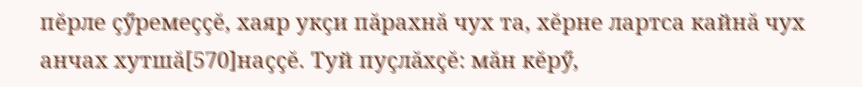пĕрле çӳремеççĕ, хаяр укçи пăрахнă чух та, хĕрне лартса кайнă чух анчах хутшă[570]наççĕ. Туй пуçлăхçĕ: мăн кĕрӳ,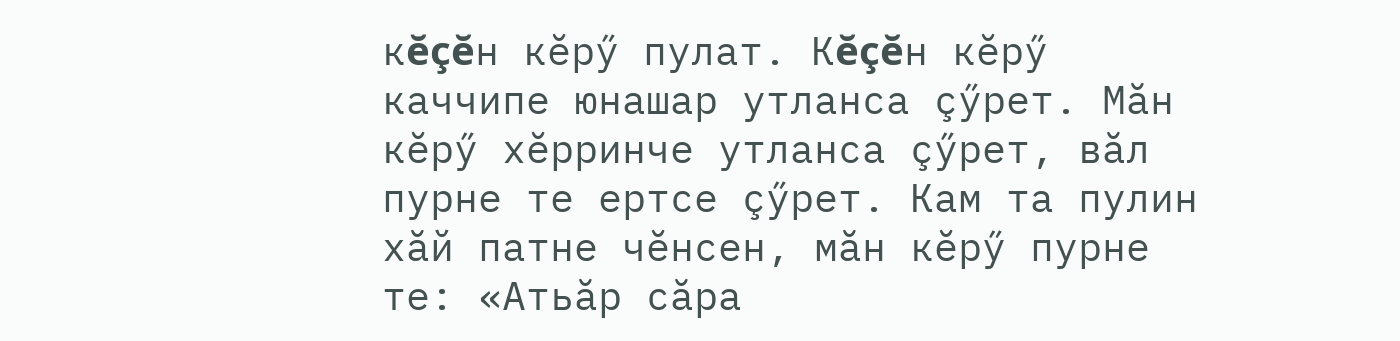кĕçĕн кĕрӳ пулат. Кĕçĕн кĕрӳ каччипе юнашар утланса çӳрет. Мăн кĕрӳ хĕрринче утланса çӳрет, вăл пурне те ертсе çӳрет. Кам та пулин хăй патне чĕнсен, мăн кĕрӳ пурне те: «Атьăр сăра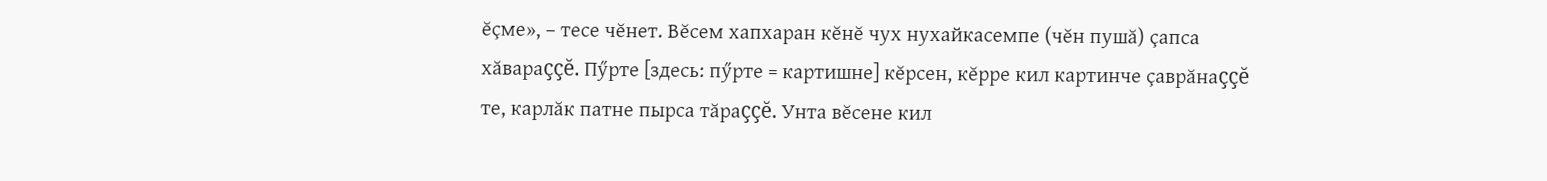ĕçме», ‒ тесе чĕнет. Вĕсем хапхаран кĕнĕ чух нухайкасемпе (чĕн пушă) çапса хăвараççĕ. Пӳрте [здесь: пӳрте = картишне] кĕрсен, кĕрре кил картинче çаврăнаççĕ те, карлăк патне пырса тăраççĕ. Унта вĕсене кил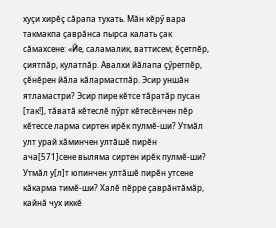хуçи хирĕç сăрапа тухать. Мăн кĕрӳ вара такмакпа çаврăнса пырса калать çак сăмахсене: «Йе, саламалик, ваттисем; ĕçетпĕр, çиятпăр, кулатпăр. Авалхи йăлапа çӳретпĕр, çĕнĕрен йăла кăлармастпăр. Эсир уншăн ятламастри? Эсир пире кĕтсе тăратăр пусан [так!], тăватă кĕтеслĕ пӳрт кĕтесĕнчен пĕр кĕтессе ларма сиртен ирĕк пулмĕ-ши? Утмăл улт урай хăминчен ултăшĕ пирĕн ача[571]сене выляма сиртен ирĕк пулмĕ-ши? Утмăл у[л]т юпинчен ултăшĕ пирĕн утсене кăкарма тимĕ-ши? Халĕ пĕрре çаврăнтăмăр, кайнă чух иккĕ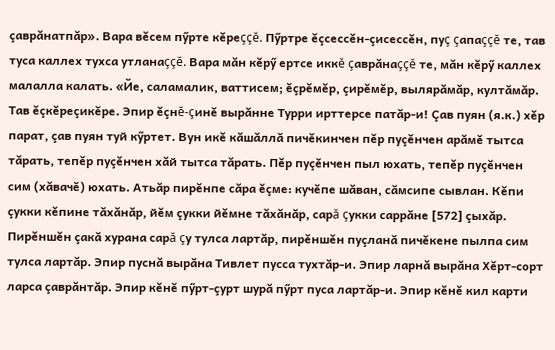çаврăнатпăр». Вара вĕсем пӳрте кĕреççĕ. Пӳртре ĕçсессĕн-çисессĕн, пуç çапаççĕ те, тав туса каллех тухса утланаççĕ. Вара мăн кĕрӳ ертсе иккĕ çаврăнаççĕ те, мăн кĕрӳ каллех малалла калать. «Йе, саламалик, ваттисем; ĕçрĕмĕр, çирĕмĕр, вылярăмăр, култăмăр. Тав ĕçкĕреçикĕре. Эпир ĕçнĕ-çинĕ вырăнне Турри ирттерсе патăр-и! Çав пуян (я.к.) хĕр парат, çав пуян туй кӳртет. Вун икĕ кăшăллă пичĕкинчен пĕр пуçĕнчен арăмĕ тытса тăрать, тепĕр пуçĕнчен хăй тытса тăрать. Пĕр пуçĕнчен пыл юхать, тепĕр пуçĕнчен сим (хăвачĕ) юхать. Атьăр пирĕнпе сăра ĕçме: кучĕпе шăван, сăмсипе сывлан. Кĕпи çукки кĕпине тăхăнăр, йĕм çукки йĕмне тăхăнăр, сарă çукки саррăне [572] çыхăр. Пирĕншĕн çакă хурана сарă çу тулса лартăр, пирĕншĕн пуçланă пичĕкене пылпа сим тулса лартăр. Эпир пуснă вырăна Тивлет пусса тухтăр-и. Эпир ларнă вырăна Хĕрт-сорт ларса çаврăнтăр. Эпир кĕнĕ пӳрт-çурт шурă пӳрт пуса лартăр-и. Эпир кĕнĕ кил карти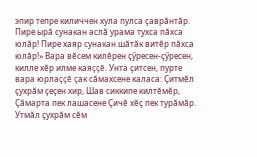эпир тепре киличчен хула пулса çаврăнтăр. Пире ырă сунакан аслă урама тухса пăхса юлăр! Пире хаяр сунакан шăтăк витĕр пăхса юлăр!» Вара вĕсем килĕрен çӳресен-çӳресен, килле хĕр илме каяççĕ. Унта çитсен, пурте вара юрлаççĕ çак сăмахсене каласа: Çитмĕл çухрăм çеçен хир, Шав сиккипе килтĕмĕр, Çăмарта пек лашасене Çичĕ хĕç пек турăмăр. Утмăл çухрăм сĕм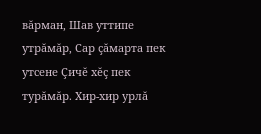вăрман, Шав уттипе утрăмăр, Сар çăмарта пек утсене Çичĕ хĕç пек турăмăр. Хир-хир урлă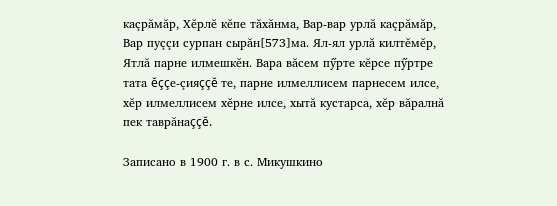каçрăмăр, Хĕрлĕ кĕпе тăхăнма, Вар-вар урлă каçрăмăр, Вар пуççи сурпан сырăн[573]ма. Ял-ял урлă килтĕмĕр, Ятлă парне илмешкĕн. Вара вăсем пӳрте кĕрсе пӳртре тата ĕççе-çияççĕ те, парне илмеллисем парнесем илсе, хĕр илмеллисем хĕрне илсе, хытă кустарса, хĕр вăралнă пек таврăнаççĕ.

Записано в 1900 г. в с. Микушкино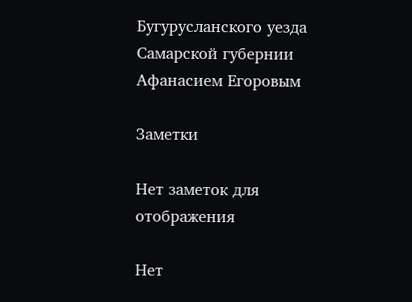Бугурусланского уезда Самарской губернии Афанасием Егоровым

Заметки

Нет заметок для отображения

Нет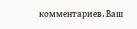комментариев. Ваш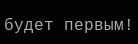будет первым!